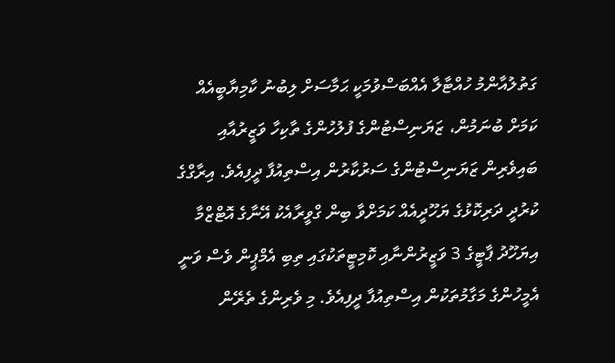ގަތުލުއާންމު ހުއްޓާލާ އެއްބަސްވުމަކީ ޙަމާސަށް ލިބުނު ކާމިޔާބީއެއް ކަމަށް ބުނަމުން، ޒަޔަނިސްޓުންގެ ފުލުހުންގެ ތާކިހާ ވަޒީރުއާއި ބައިވެރިން ޒަޔަނިސްޓުންގެ ސަރުކާރުން އިސްތިއުފާ ދީފިއެވެ. އިރާގްގެ ކުރުދީ ދަރިކޮޅުގެ ޔަހޫދީއެއް ކަމަށްވާ ބިން ގްވީރާއެކު އޭނާގެ އޮޓްޒްމާ އިޔަހޫދު ޕާޓީގެ 3 ވަޒީރުންނާއި ކޮމިޓީތަކުގައި ތިބި އެމްޕީން ވެސް ވަނީ އެމީހުންގެ މަގާމުތަކުން އިސްތިއުފާ ދީފިއެވެ. މި ވެރިންގެ ތެރޭން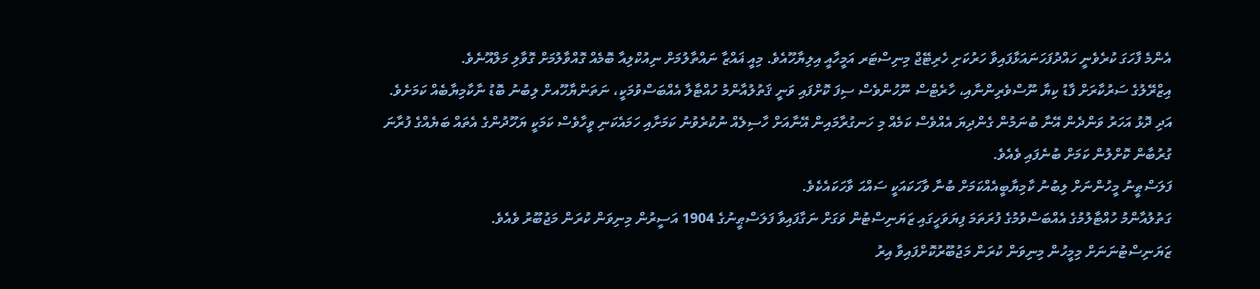އެންމެ ފާހަގަ ކުރެވެނީ ހައްދުފަހަނައަޅާފައިވާ ހަރުކަށި ހެރިޓޭޖް މިނިސްޓަރ އަމީހާއީ އިލިޔާހޫއެވެ. މިއީ ޣައްޒާ ނައްތާލުމަށް ނިއުކްލިއާ ބޮމެއް ގޮއްވާލުމަށް ގޮވާލި މަލްއޫނެވެ.
އިޒްރޭލުގެ ސަރުކާރަށް ފާޑު ކިޔާ ނޫސްވެރިންނާއި، ހާރެޓްސް ނޫހުންވެސް ސިފަ ކޮށްފައި ވަނީ ޤަތުލުއާންމު ހުއްޓާލާ އެއްބަސްވުމަކީ، ނަތަންޔާހޫއށް ލިބުނު ބޮޑު ނާކާމިޔާބެއް ކަމަށެވެ. އަދި ދޮޅު އަހަރު ވަންދެން އޭނާ ބުނަމުން ގެންދިޔަ އެއްވެސް ކަމެއް މި ހަނގުރާމައިން އޭނާއަށް ހާސިލެއް ނުކުރެވުނު ކަމަށާއި ހަމައެކަނި ވީހާވެސް ކަމަކީ ޔަހޫދުންގެ އެތައް ބަޔެއްގެ ފުރާނަ ގުރުބާން ކޮށްލުން ކަމަށް ބުނެފައި ވެއެވެ.
ފަލަސްޠީނު މީހުންނަށް ލިބުނު ކާމިޔާބީއެއްކަމަށް ބުނާ ވާހަކައަކީ ސައްޙަ ވާހަކައެކެވެ.
ގަތުލުއާންމު ހުއްޓާލުމުގެ އެއްބަސްވުމުގެ ފުރަތަމަ ފިޔަވަހީގައި ޒަޔަނިސްޓުން ވަގަށް ނަގާފައިވާ ފަލަސްޠީނުގެ 1904 އަސީރުން މިނިވަން ކުރަން މަޖުބޫރު ވެއެވެ.
ޒަޔަނިސްޓުނަނަށް މިމީހުން މިނިވަން ކުރަން މަޖުބޫރުކޮށްފައިވާ އިރު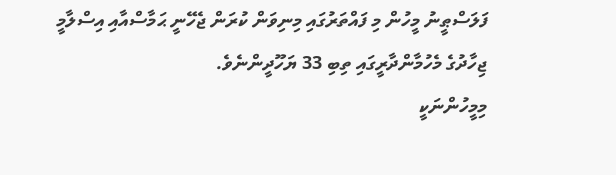ފަލަސްޠީނު މީހުން މި ފައްތަރުގައި މިނިވަން ކުރަން ޖެހޭނީ ޙަމާސްއާއި އިސްލާމީ ޖިހާދުގެ މެހުމާންދާރީގައި ތިބި 33 ޔަހޫދީންނެވެ.
މިމީހުންނަކީ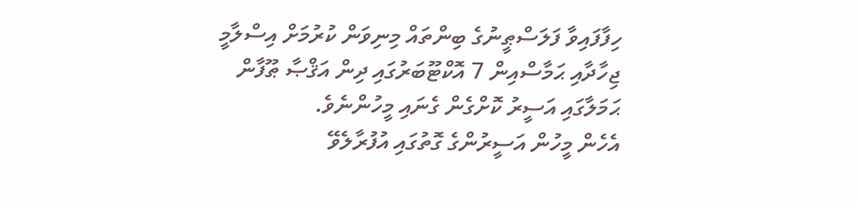ހިފާފައިވާ ފަލަސްޠީނުގެ ބިންތައް މިނިވަން ކުރުމަށް އިސްލާމީ ޖިހާދާއި ޙަމާސްއިން 7 އޮކްޓޫބަރުގައި ދިން އަޤްޞާ ޠޫފާން ޙަމަލާގައި އަސީރު ކޮށްގެން ގެނައި މީހުންނެވެ.
އެހެން މީހުން އަސީރުންގެ ގޮތުގައި އުފުރާލެވޭ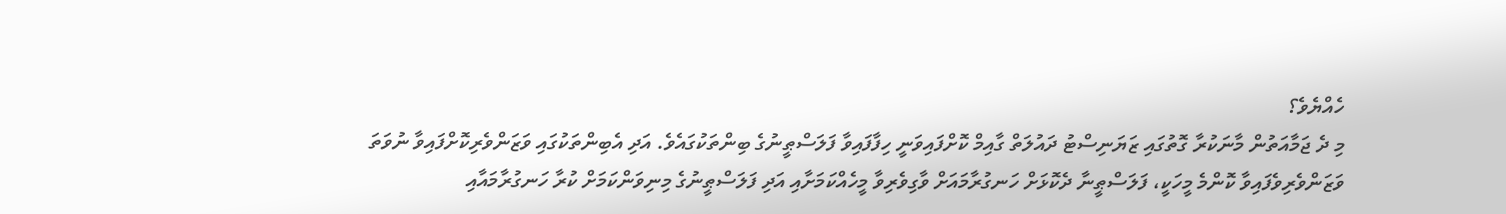ހެއްޔެވެ؟
މި ދެ ޖަމާއަތުން މާނަކުރާ ގޮތުގައި ޒަޔަނިސްޓު ދައުލަތް ގާއިމް ކޮށްފައިވަނީ ހިފާފައިވާ ފަލަސްޠީނުގެ ބިންތަކުގައެވެ. އަދި އެބިންތަކުގައި ވަޒަންވެރިކޮށްފައިވާ ނުވަތަ ވަޒަންވެރިވެފައިވާ ކޮންމެ މީހަކީ، ފަލަސްޠީނާ ދެކޮޅަށް ހަނގުރާމައަށް ވާގިވެރިވާ މީހެއްކަމަށާއި އަދި ފަލަސްޠީނުގެ މިނިވަންކަމަށް ކުރާ ހަނގުރާމައާއި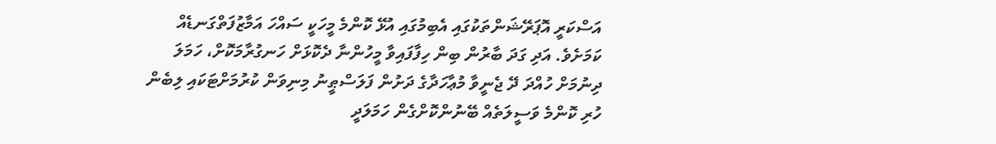އަސްކަރީ އޮޕަރޭޝަންތަކުގައި އެބިމުގައި އުޅޭ ކޮންމެ މީހަކީ ސައްހަ އަމާޒުފަތްގަނޑެއް ކަމަށެވެ. އަދި ގަދަ ބާރުން ބިން ހިފާފައިވާ މީހުންނާ ދެކޮޅަށް ހަނގުރާމަކޮށް، ހަމަލަ ދިނުމަށް ހުއްދަ ދޭ ޖެނީވާ މުޢާހަދާގެ ދަށުން ފަލަސްޠީނު މިނިވަން ކުރުމަށްޓަކައި ލިބެން ހުރި ކޮންމެ ވަސީލަތެއް ބޭނުންކޮށްގެން ހަމަލަދީ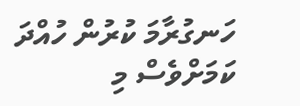ހަނގުރާމަ ކުރުން ހުއްދަ ކަމަށްވެސް މި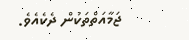ޖަމާއަތްތަކުން ދެކެއެވެ.